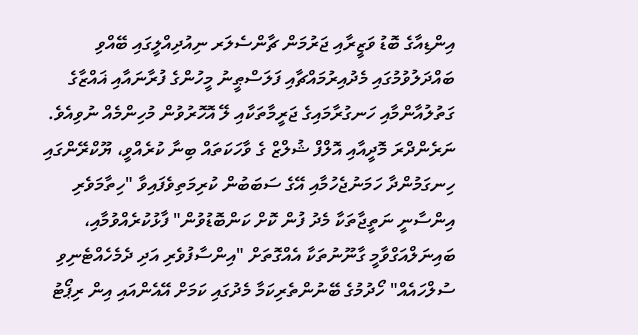އިންޑިއާގެ ބޮޑު ވަޒީރާއި ޖަރުމަން ޗާންސެލަރ ނިއުދިއްލީގައި ބޭއްވި ބައްދަލުވުމުގައި މެދުއިރުމައްޗާއި ފަލަސްޠީނު މީހުންގެ ފުރާނައާއި ޣައްޒާގެ ގަތުލުއާންމާއި ހަނގުރާމައިގެ ޖަރީމާތަކާއި ލޭ އޮހޮރުވުން މުހިންމެއް ނުވިއެވެ.
ނަރެންދްރަ މޮދީއާއި އޮލްފް ޝުލްޒް ގެ ވާހަކަތައް ބިނާ ކުރެއްވީ، ޔޫކްރޭންގައި ހިނގަމުންދާ ހަމަނުޖެހުމާއި އޭގެ ސަބަބުން ކުރިމަތިވެފައިވާ "ހިތާމަވެރި އިންސާނީ ނަތީޖާތަކާ މެދު ފުން ކޮށް ކަންބޮޑުވުން" ފާޅުކުރެއްވުމާއި، ބައިނަލްއަގްވާމީ ގާނޫނުތަކާ އެއްގޮތަށް "އިންސާފުވެރި އަދި ދެމެހެއްޓެނިވި ސުލްހައެއް" ހޯދުމުގެ ބޭނުންތެރިކަމާ މެދުގައި ކަމަށް އޭއެންއައި އިން ރިޕޯޓު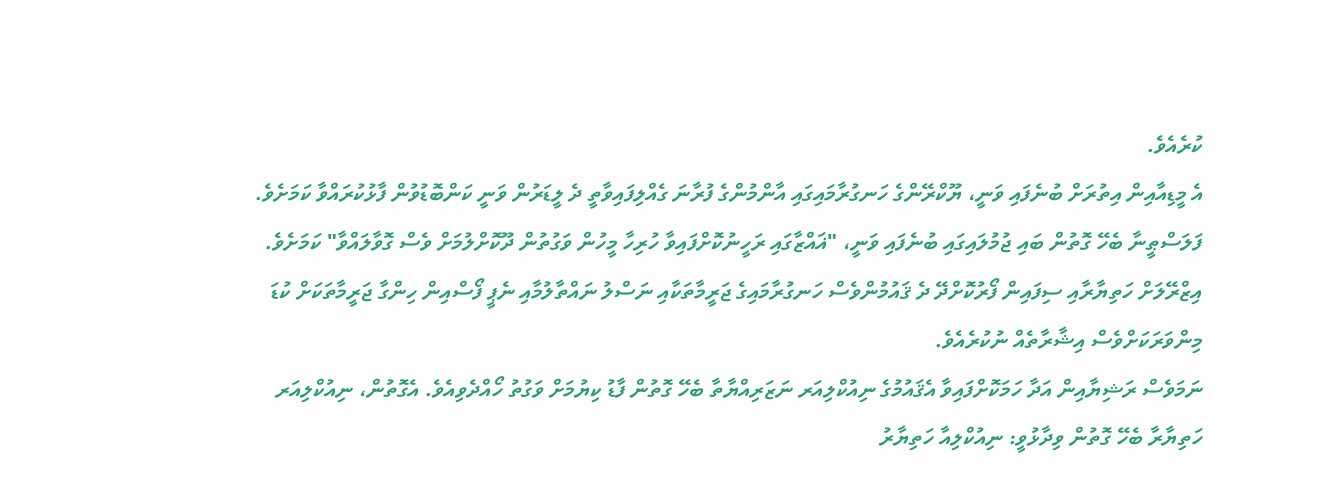ކުރެއެވެ.
އެ މީޑިއާއިން އިތުރަށް ބުނެފައި ވަނީ، ޔޫކްރޭންގެ ހަނގުރާމައިގައި އާންމުންގެ ފުރާނަ ގެއްލިފައިވާތީ ދެ ލީޑަރުން ވަނީ ކަންބޮޑުވުން ފާޅުކުރައްވާ ކަމަށެވެ.
ފަލަސްޠީނާ ބެހޭ ގޮތުން ބައި ޖުމުލައިގައި ބުނެފައި ވަނީ، "ޣައްޒާގައި ރަހީނުކޮށްފައިވާ ހުރިހާ މީހުން ވަގުތުން ދޫކޮށްލުމަށް ވެސް ގޮވާލައްވާ" ކަމަށެވެ.
އިޒްރޭލަށް ހަތިޔާރާއި ސިފައިން ފޯރުކޮށްދޭ ދެ ޤައުމުންވެސް ހަނގުރާމައިގެ ޖަރީމާތަކާއި ނަސްލު ނައްތާލުމާއި ނެޕީ ފޯސްއިން ހިންގާ ޖަރީމާތަކަށް ކުޑަ މިންވަރަކަށްވެސް އިޝާރާތެއް ނުކުރެއެވެ.
ނަމަވެސް ރަޝިޔާއިން އަދާ ހަމަކޮށްފައިވާ އެޤައުމުގެ ނިއުކްލިއަރ ނަޒަރިއްޔާތާ ބެހޭ ގޮތުން ފާޑު ކިޔުމަށް ވަގުތު ހޯއްދެވިއެވެ. އެގޮތުން، ނިއުކްލިއަރ ހަތިޔާރާ ބެހޭ ގޮތުން ވިދާޅުވީ: ނިއުކްލިއާ ހަތިޔާރު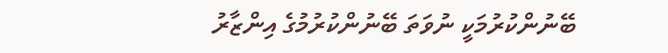ބޭނުންކުރުމަކީ ނުވަތަ ބޭނުންކުރުމުގެ އިންޒާރު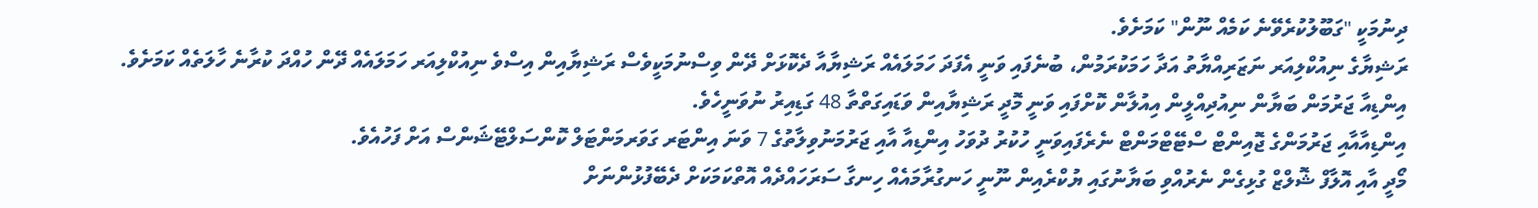ދިނުމަކީ "ގަބޫލުކުރެވޭނެ ކަމެއް ނޫން" ކަމަށެވެ.
ރަޝިޔާގެ ނިއުކްލިއަރ ނަޒަރިއްޔާތު އަދާ ހަމަކުރަމުން، ބުނެފައި ވަނީ އެފަދަ ހަމަލައެއް ރަޝިޔާއާ ދެކޮޅަށް ދޭން ވިސްނުމަކީވެސް ރަޝިޔާއިން އިސްވެ ނިއުކްލިއަރ ހަމަލައެއް ދޭން ހުއްދަ ކުރާނެ ހާލަތެއް ކަމަށެވެ.
އިންޑިއާ ޖަރުމަން ބަޔާން ނިއުދިއްލީން އިއުލާން ކޮށްފައި ވަނީ މޮދީ ރަޝިޔާއިން ވަޑައިގަތްތާ 48 ގަޑިއިރު ނުވަނީހެވެ.
އިންޑިއާއާއި ޖަރުމަންގެ ޖޮއިންޓް ސްޓޭޓްމަންޓް ނެރެފައިވަނީ ހުކުރު ދުވަހު އިންޑިއާ އާއި ޖަރުމަނުވިލާތުގެ 7 ވަނަ އިންޓަރ ގަވަރމަންޓަލް ކޮންސަލްޓޭޝަންސް އަށް ފަހުއެވެ.
މޯދީ އާއި އޮލާފް ޝޮލްޒް ގުޅިގެން ނެރުއްވި ބަޔާނުގައި ޔުކްރެއިން ނޫނީ ހަނގުރާމައެއް ހިނގާ ސަރަހައްދެއް އޮތްކަމަކަށް ދެބޭފުޅުންނަށް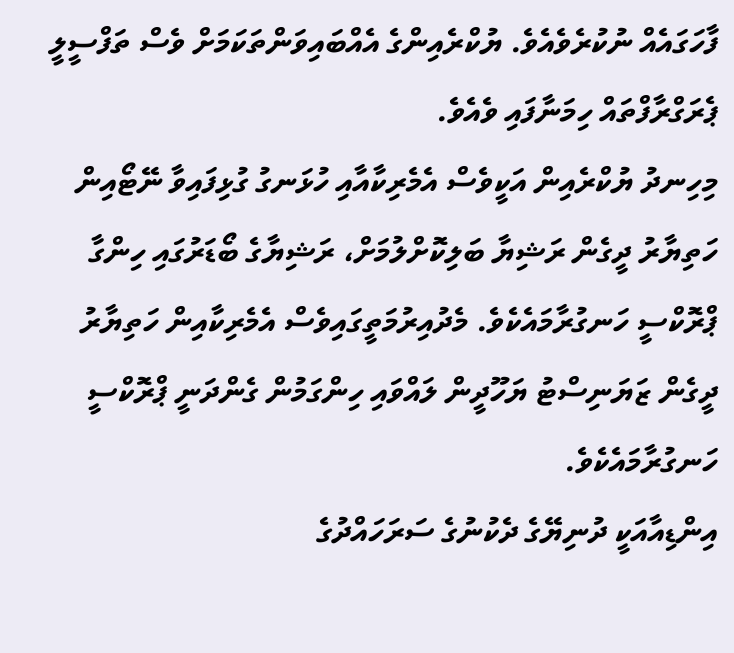ފާހަގައެއް ނުކުރެވެއެވެ. ޔުކްރެއިންގެ އެއްބައިވަންތަކަމަށް ވެސް ތަފްސީލީ ޕެރަގްރާފްތައް ހިމަނާފައި ވެއެވެ.
މިހިނދު ޔުކްރެއިން އަކީވެސް އެމެރިކާއާއި ހުޅަނގު ގުޅިފައިވާ ނޭޓޯއިން ހަތިޔާރު ދީގެން ރަޝިޔާ ބަލިކޮށްލުމަށް، ރަޝިޔާގެ ބޯޑަރުގައި ހިންގާ ޕްރޮކްސީ ހަނގުރާމައެކެވެ. މެދުއިރުމަތީގައިވެސް އެމެރިކާއިން ހަތިޔާރު ދީގެން ޒަޔަނިސްޓު ޔަހޫދީން ލައްވައި ހިންގަމުން ގެންދަނީ ޕްރޮކްސީ ހަނގުރާމައެކެވެ.
އިންޑިއާއަކީ ދުނިޔޭގެ ދެކުނުގެ ސަރަހައްދުގެ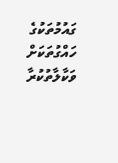ގައުމުތަކުގެ ހައްގުތަކަށް ވަކާލާތުކުރާ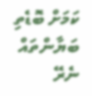ކަމަށް ބޮޑެތި ބަޔާންތައް ނެރޭ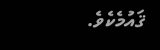ޤައުމެކެވެ.